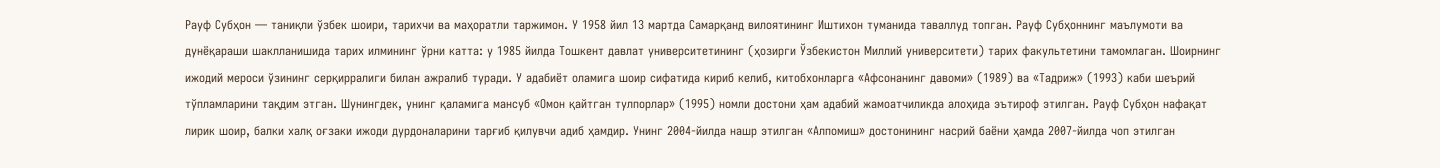Рауф Субҳон — таниқли ўзбек шоири, тарихчи ва маҳоратли таржимон. У 1958 йил 13 мартда Самарқанд вилоятининг Иштихон туманида таваллуд топган. Рауф Субҳоннинг маълумоти ва дунёқараши шаклланишида тарих илмининг ўрни катта: у 1985 йилда Тошкент давлат университетининг (ҳозирги Ўзбекистон Миллий университети) тарих факультетини тамомлаган. Шоирнинг ижодий мероси ўзининг серқирралиги билан ажралиб туради. У адабиёт оламига шоир сифатида кириб келиб, китобхонларга «Афсонанинг давоми» (1989) ва «Тадриж» (1993) каби шеърий тўпламларини тақдим этган. Шунингдек, унинг қаламига мансуб «Омон қайтган тулпорлар» (1995) номли достони ҳам адабий жамоатчиликда алоҳида эътироф этилган. Рауф Субҳон нафақат лирик шоир, балки халқ оғзаки ижоди дурдоналарини тарғиб қилувчи адиб ҳамдир. Унинг 2004-йилда нашр этилган «Алпомиш» достонининг насрий баёни ҳамда 2007-йилда чоп этилган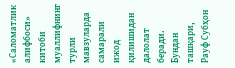«Саломатлик алифбоси» китоби муаллифнинг турли мавзуларда самарали ижод қилишидан далолат беради. Бундан ташқари, Рауф Субҳон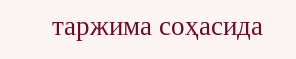таржима соҳасида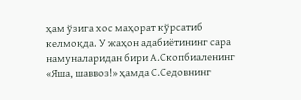ҳам ўзига хос маҳорат кўрсатиб келмоқда. У жаҳон адабиётининг сара намуналаридан бири А.Скопбиаленинг «Яша, шаввоз!» ҳамда С.Седовнинг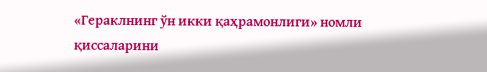«Гераклнинг ўн икки қаҳрамонлиги» номли қиссаларини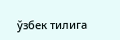ўзбек тилига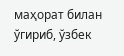маҳорат билан ўгириб, ўзбек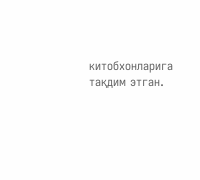китобхонларига тақдим этган.